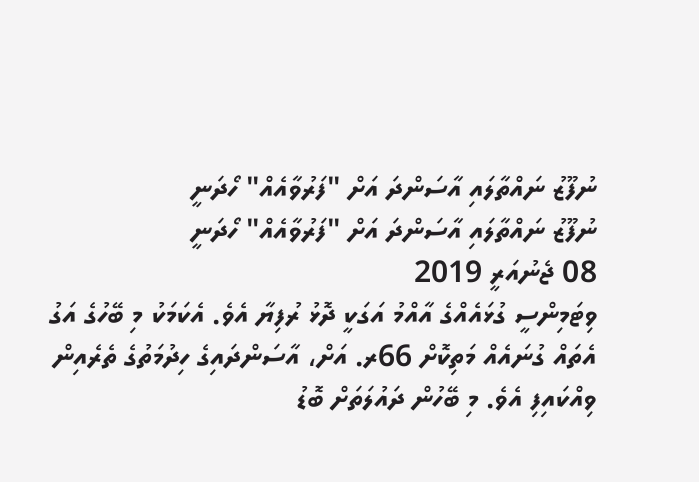ނުފޫޒު ނައްތާލައި އާސަންދަ އަށް "ފަރުވާއެއް" ހޯދަނީ
ނުފޫޒު ނައްތާލައި އާސަންދަ އަށް "ފަރުވާއެއް" ހޯދަނީ
08 ޖެނުއަރީ 2019
ވިޓަމިންސީ ގުޅައެއްގެ އާއްމު އަގަކީ ދޮޅު ރުފިޔާ އެވެ. އެކަމަކު މި ބޭހުގެ އަގު އެތައް ގުނައެއް މަތިކޮށް 66ރ. އަށް، އާސަންދައިގެ ހިދުމަތުގެ ތެރެއިން ވިއްކައިފި އެވެ. މި ބޭހުން ދައުލަތަށް ބޮޑު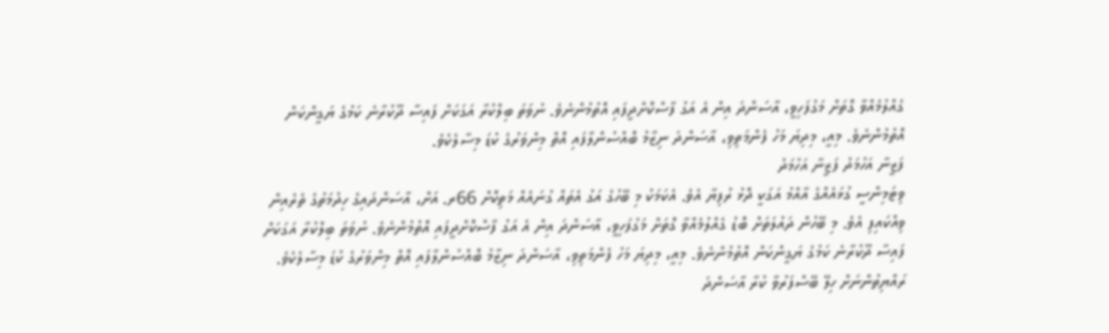ގެއްލުމެއްވާ ގޮތަށް މަގުފަހިވީ، އާސަންދަ އިން އެ އަގު ފާސްކޮށްދީފައި އޮތުމުންނެވެ. ނުވަތަ ބިލްކުރާ އަގަކަށް ފައިސާ ދޫކުރާނެ ކަމުގެ ޔަގީންކަން އޮތުމުންނެވެ. މިއީ، މިދިޔަ މަހު ފެންމަތިވި، އާސަންދަ ނިޒާމު ބޮއްސުންލާފައި އޮތް މިންވަރުގެ ކުޑަ މިސާލެކެވެ.
ފަޒީނާ އަހުމަދު ފަޒީނާ އަހުމަދު
ވިޓަމިންސީ ގުޅައެއްގެ އާއްމު އަގަކީ ދޮޅު ރުފިޔާ އެވެ. އެކަމަކު މި ބޭހުގެ އަގު އެތައް ގުނައެއް މަތިކޮށް 66ރ. އަށް، އާސަންދައިގެ ހިދުމަތުގެ ތެރެއިން ވިއްކައިފި އެވެ. މި ބޭހުން ދައުލަތަށް ބޮޑު ގެއްލުމެއްވާ ގޮތަށް މަގުފަހިވީ، އާސަންދަ އިން އެ އަގު ފާސްކޮށްދީފައި އޮތުމުންނެވެ. ނުވަތަ ބިލްކުރާ އަގަކަށް ފައިސާ ދޫކުރާނެ ކަމުގެ ޔަގީންކަން އޮތުމުންނެވެ. މިއީ، މިދިޔަ މަހު ފެންމަތިވި، އާސަންދަ ނިޒާމު ބޮއްސުންލާފައި އޮތް މިންވަރުގެ ކުޑަ މިސާލެކެވެ.
ރައްޔިތުންނަށް ހިލޭ ބޭސްފަރުވާ ކުރާ އާސަންދަ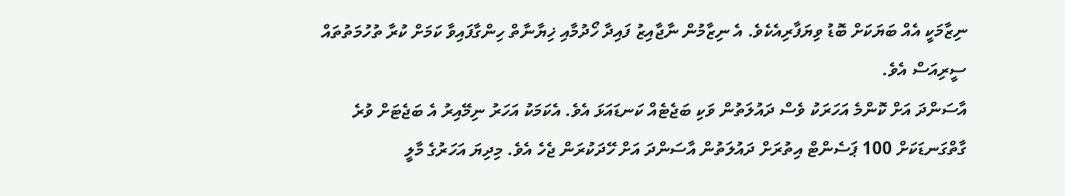ނިޒާމަކީ އެއް ބަޔަކަށް ބޮޑު ވިޔަފާރިއެކެވެ. އެ ނިޒާމުން ނާޖާއިޒު ފައިދާ ހޯދުމާއި ޚިޔާނާތް ހިންގާފައިވާ ކަމަށް ކުރާ ތުހުމަތުތައް ސީރިއަސް އެވެ.
އާސަންދަ އަށް ކޮންމެ އަހަރަކު ވެސް ދައުލަތުން ވަކި ބަޖެޓެއް ކަނޑައަޅަ އެވެ. އެކަމަކު އަހަރު ނިމޭއިރު އެ ބަޖެޓަށް ވުރެ ގާތްގަނޑަކަށް 100 ޕަސެންޓް އިތުރަށް ދައުލަތުން އާސަންދަ އަށް ހޭދަކުރަން ޖެހެ އެވެ. މިދިޔަ އަހަރުގެ މާލީ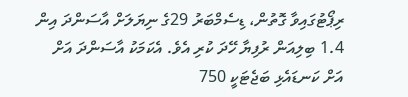ރިޕޯޓުގައިވާ ގޮތުން، ޑިސެމްބަރު 29ގެ ނިޔަލަށް އާސަންދަ އިން 1.4 ބިލިއަން ރުފިޔާ ހޭދަ ކުރި އެވެ. އެކަމަކު އާސަންދަ އަށް އަށް ކަނޑައެޅި ބަޖެޓަކީ 750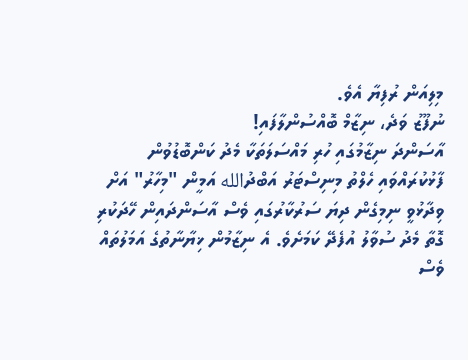މިލިއަން ރުފިޔާ އެވެ.
ނުފޫޒު ވަދެ، ނިޒާމް ބޮއްސުންލާފައި!
އާސަންދަ ނިޒާމުގައި ހުރި މައްސަލަތަކާ މެދު ކަންބޮޑުވުން ފާޅުކުރައްވައި ހެލްތު މިނިސްޓަރު އަބްދުالله އަމީން "މިހާރު" އަށް ވިދާޅުވީ ނިމިގެން ދިޔަ ސަރުކާރުގައި ވެސް އާސަންދައިން ހޭދަކުރި ގޮތާ މެދު ސުވާލު އުފެދޭ ކަމަށެވެ. އެ ނިޒާމުން ޚިޔާނާތުގެ އަމަލުތައް ވެސް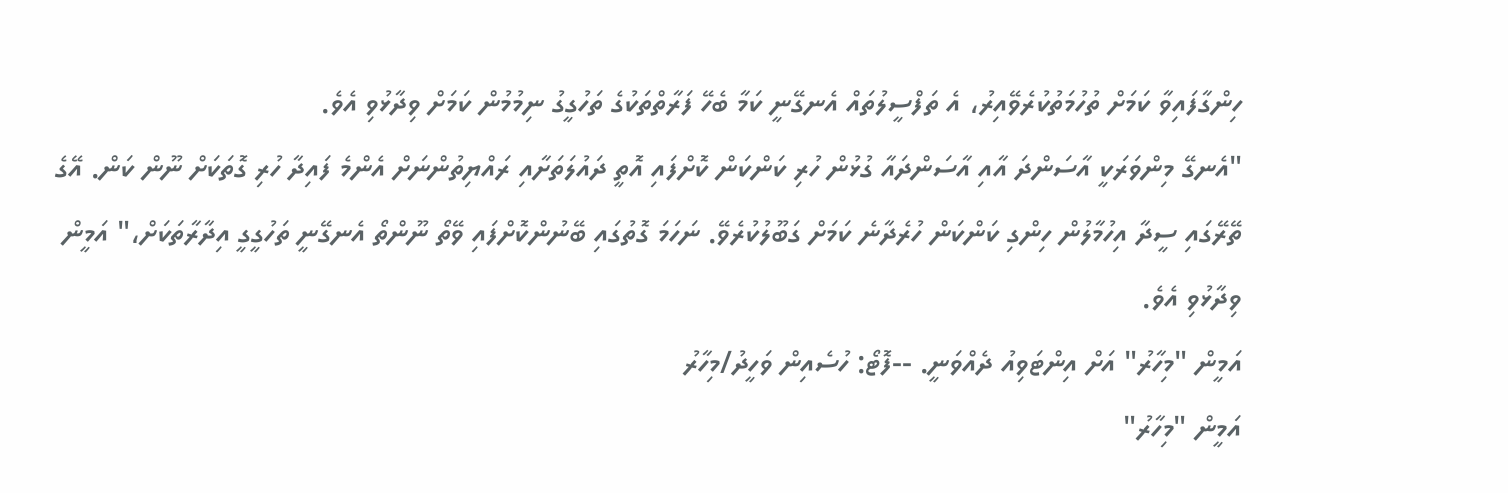ހިންގާފައިވާ ކަމަށް ތުހުމަތުކުރެވޭއިރު، އެ ތަފްސީލުތައް އެނގޭނީ ކަމާ ބެހޭ ފަރާތްތަކުގެ ތަހުގީގު ނިމުމުން ކަމަށް ވިދާޅުވި އެވެ.
"އެނގޭ މިންވަރަކީ އާސަންދަ އާއި އާސަންދައާ ގުޅުން ހުރި ކަންކަން ކޮށްފައި އޮތީ ދައުލަތަށާއި ރައްޔިތުންނަށް އެންމެ ފައިދާ ހުރި ގޮތަކަށް ނޫން ކަން. އޭގެ ތޭރޭގައި ސީދާ އިހުމާލުން ހިންގި ކަންކަން ހުރެދާނެ ކަމަށް ގަބޫލުކުރެވޭ. ނަހަމަ ގޮތުގައި ބޭނުންކޮށްފައި ވޭތޯ ނޫންތޯ އެނގޭނީ ތަހުގީގީ އިދާރާތަކަށް،" އަމީން ވިދާޅުވި އެވެ.
އަމީން "މިހާރު" އަށް އިންޓަވިއު ދެއްވަނީ. --ފޮޓޯ: ހުސެއިން ވަހީދު/މިހާރު
އަމީން "މިހާރު"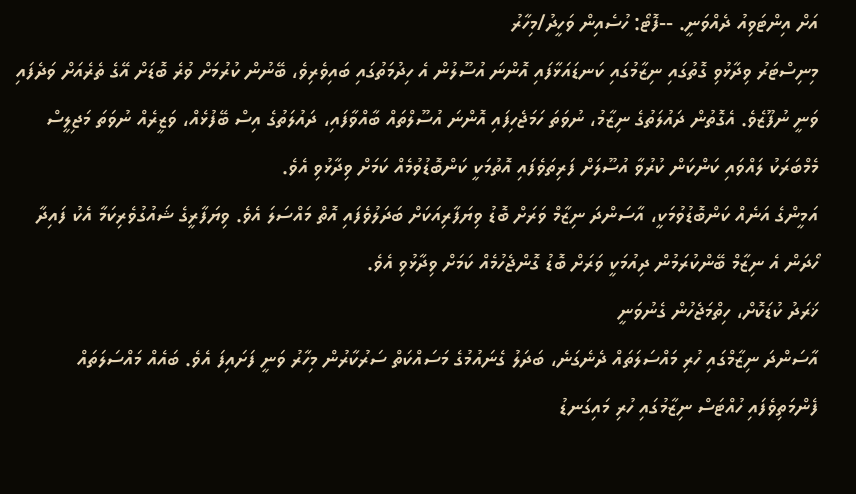އަށް އިންޓަވިއު ދެއްވަނީ. --ފޮޓޯ: ހުސެއިން ވަހީދު/މިހާރު
މިނިސްޓަރު ވިދާޅުވި ގޮތުގައި ނިޒާމުގައި ކަނޑައަޅާފައި އޮންނަ އުސޫލުން އެ ހިދުމަތުގައި ބައިވެރިވެ، ބޭނުން ކުރުމަށް ވުރެ ބޮޑަށް އޭގެ ތެރެއަށް ވަދެފައި ވަނީ ނުފޫޒެވެ. އެގޮތުން ދައުލަތުގެ ނިޒާމު، ނުވަތަ ހަމަޖެހިފައި އޮންނަ އުސޫލްތައް ބާއްވާފައި، ދައުލަތުގެ އިސް ބޭފުޅެއް، ވަޒީރެއް ނުވަތަ މަޖިލީސް މެމްބަރަކު ލައްވައި ކަންކަން ކުރުވާ އުސޫލަށް ފަރިތަވެފައި އޮތުމަކީ ކަންބޮޑުވުމެއް ކަމަށް ވިދާޅުވި އެވެ.
އަމީންގެ އަނެއް ކަންބޮޑުވުމަކީ، އާސަންދަ ނިޒާމް ވަރަށް ބޮޑު ވިޔަފާރިއަކަށް ބަދަލުވެފައި އޮތް މައްސަލަ އެވެ. ވިޔަފާރީގެ ޝައުގުވެރިކަމާ އެކު ފައިދާ ހޯދަން އެ ނިޒާމް ބޭންކުރަމުން ދިއުމަކީ ވަރަށް ބޮޑު ގޮންޖެހުމެއް ކަމަށް ވިދާޅުވި އެވެ.
ޚަރަދު ކުޑަކޮށް، ހިތްމަޖެހުން ގެނުވަނީ
އާސަންދަ ނިޒާމްގައި ހުރި މައްސަލަތައް ދެނެގަނެ، ބަދަލު ގެނައުމުގެ މަސައްކަތް ސަރުކާރުން މިހާރު ވަނީ ފަށައިފަ އެވެ. ބައެއް މައްސަލަތައް ފެންމަތިވެފައި ހުއްޓަސް ނިޒާމުގައި ހުރި މައިގަނޑު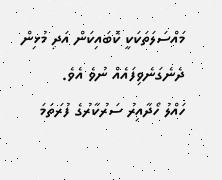މައްސަލަތަކަކީ ކޮބައިކަން އަދި މުޅިން ދެނެގަނެވިފައެއް ނުވެ އެވެ.
ހައްލު ހޯދާއިރު ސަރުކާރުގެ ފުރަތަމަ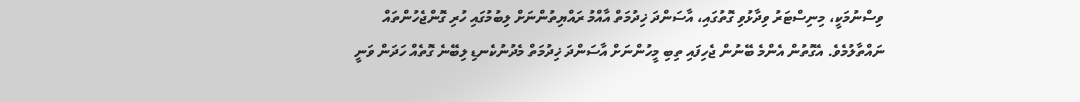ވިސްނުމަކީ، މިނިސްޓަރު ވިދާޅުވި ގޮތުގައި، އާސަންދަ ޚިދުމަތް އާއްމު ރައްޔިތުންނަށް ލިބުމުގައި ހުރި ގޮންޖެހުންތައް ނައްތާލުމެވެ. އެގޮތުން އެންމެ ބޭނުން ޖެހިފައި ތިބި މީހުންނަށް އާސަންދަ ޚިދުމަތް މެދުނުކެނޑި ލިބޭނެ ގޮތެއް ހަދަން ވަނީ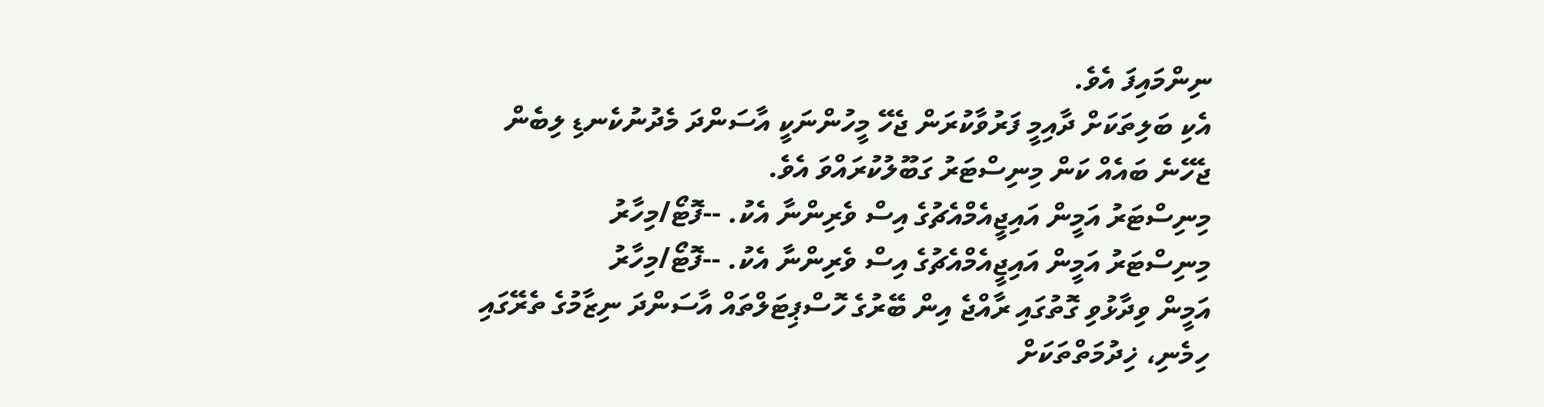ނިންމައިފަ އެވެ.
އެކި ބަލިތަކަށް ދާއިމީ ފަރުވާކުރަން ޖެހޭ މީހުންނަކީ އާސަންދަ މެދުނުކެނޑި ލިބެން ޖެހޭނެ ބައެއް ކަން މިނިސްޓަރު ގަބޫލުކުރައްވަ އެވެ.
މިނިސްޓަރު އަމީން އައިޖީއެމްއެޗުގެ އިސް ވެރިންނާ އެކު. --ފޮޓޯ/މިހާރު
މިނިސްޓަރު އަމީން އައިޖީއެމްއެޗުގެ އިސް ވެރިންނާ އެކު. --ފޮޓޯ/މިހާރު
އަމީން ވިދާޅުވި ގޮތުގައި ރާއްޖެ އިން ބޭރުގެ ހޮސްޕިޓަލްތައް އާސަންދަ ނިޒާމުގެ ތެރޭގައި ހިމެނި، ޚިދުމަތްތަކަށް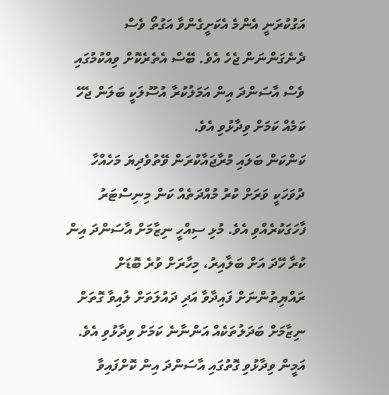އަގުކުރަނީ އެންމެ އެކަށީގެންވާ އަގުތޯ ވެސް ދެނެގަންނަން ޖެހެ އެވެ. ބޭސް އެތެރެކޮށް ވިއްކުމުގައި ވެސް އާސަންދަ އިން އަމަލުކުރާ އުސޫލަކީ ބަލަން ޖެހޭ ކަމެއް ކަމަށް ވިދާޅުވި އެވެ.
ކަންކަން ބަލައި މުރާޖައާކުރަން ވޭތުވެދިޔަ މަހެއްހާ ދުވަހަކީ ވަރަށް ކުރު މުއްދަތެއް ކަން މިނިސްޓަރު ފާހަގަކުރެއްވި އެވެ. މުޅި ސިއްހީ ނިޒާމަށް އާސަންދަ އިން ކުރާ ހޭދަ އަށް ބަލާއިރު، މިހާރަށް ވުރެ ބޮޑަށް ރައްޔިތުންނަށް ފައިދާވާ އަދި ދައުލަތަށް ލުއިވާ ގޮތަށް ނިޒާމަށް ބަދަލުތަކެއް އަންނާނެ ކަމަށް ވިދާޅުވި އެވެ.
އަމީން ވިދާޅުވި ގޮތުގައި އާސަންދަ އިން ކޮށްފައިވާ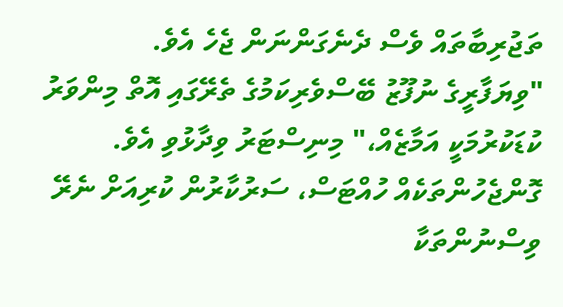ތަޖުރިބާތައް ވެސް ދެނެގަންނަން ޖެހެ އެވެ.
"ވިޔަފާރީގެ ނުފޫޒު ބޭސްވެރިކަމުގެ ތެރޭގައި އޮތް މިންވަރު ކުޑަކުރުމަކީ އަމާޒެއް،" މިނިސްޓަރު ވިދާޅުވި އެވެ.
ގޮންޖެހުންތަކެއް ހުއްޓަސް، ސަރުކާރުން ކުރިއަށް ނެރޭ ވިސްނުންތަކާ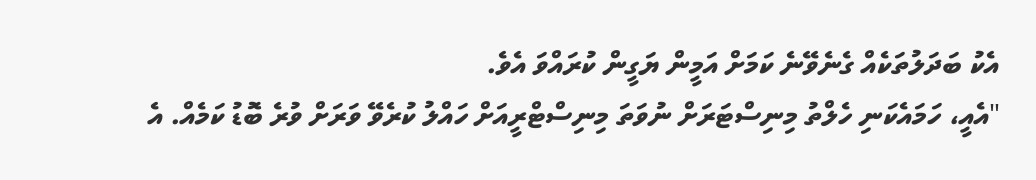އެކު ބަދަލުތަކެއް ގެނެވޭނެ ކަމަށް އަމީން ޔަގީން ކުރައްވަ އެވެ.
"އެއީ، ހަމައެކަނި ހެލްތު މިނިސްޓަރަށް ނުވަތަ މިނިސްޓްރީއަށް ހައްލު ކުރެވޭ ވަރަށް ވުރެ ބޮޑު ކަމެއް. އެ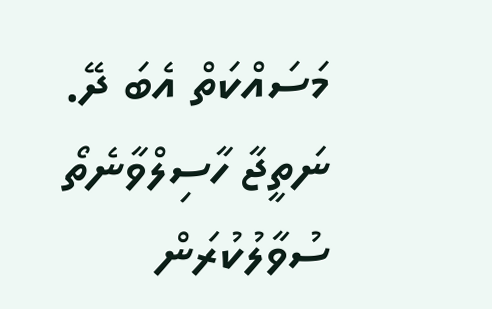މަސައްކަތް އެބަ ދޭ. ނަތީޖާ ހާސިލްވާނެތޯ ސުވާލުކުރަން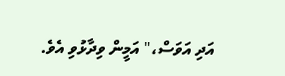އަދި އަވަސް،" އަމީން ވިދާޅުވި އެވެ.